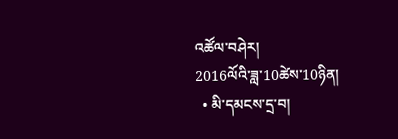འཚོལ་བཤེར།
2016ལོའི་ཟླ་10ཚེས་10ཉིན།
  • མི་དམངས་དྲ་བ།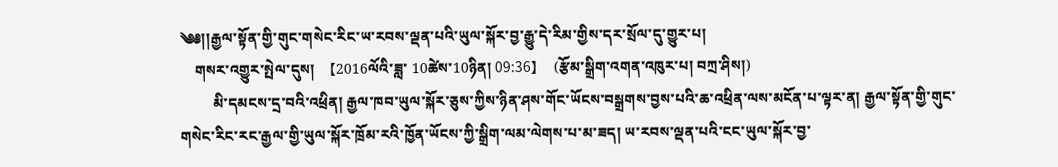༄༅།།རྒྱལ་སྟོན་གྱི་གུང་གསེང་རིང་ཡ་རབས་ལྡན་པའི་ཡུལ་སྐོར་བྱ་རྒྱུ་དེ་རིམ་གྱིས་དར་སྲོལ་དུ་གྱུར་པ།
    གསར་འགྱུར་སྤེལ་དུས།  【2016ལོའི་ཟླ་ 10ཚེས་10ཉིན། 09:36】   (རྩོམ་སྒྲིག་འགན་འཁུར་པ། བཀྲ་ཤིས།)
         མི་དམངས་དྲ་བའི་འཕྲིན། རྒྱལ་ཁབ་ཡུལ་སྐོར་ཅུས་ཀྱིས་ཉིན་ཤས་གོང་ཡོངས་བསྒྲགས་བྱས་པའི་ཆ་འཕྲིན་ལས་མངོན་པ་ལྟར་ན། རྒྱལ་སྟོན་གྱི་གུང་གསེང་རིང་རང་རྒྱལ་གྱི་ཡུལ་སྐོར་ཁྲོམ་རའི་ཁྱོན་ཡོངས་ཀྱི་སྒྲིག་ལམ་ལེགས་པ་མ་ཟད། ཡ་རབས་ལྡན་པའི་ངང་ཡུལ་སྐོར་བྱ་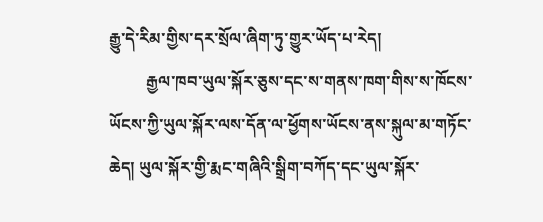རྒྱུ་དེ་རིམ་གྱིས་དར་སྲོལ་ཞིག་ཏུ་གྱུར་ཡོད་པ་རེད།
         རྒྱལ་ཁབ་ཡུལ་སྐོར་ཅུས་དང་ས་གནས་ཁག་གིས་ས་ཁོངས་ཡོངས་ཀྱི་ཡུལ་སྐོར་ལས་དོན་ལ་ཕྱོགས་ཡོངས་ནས་སྐུལ་མ་གཏོང་ཆེད། ཡུལ་སྐོར་གྱི་རྨང་གཞིའི་སྒྲིག་བཀོད་དང་ཡུལ་སྐོར་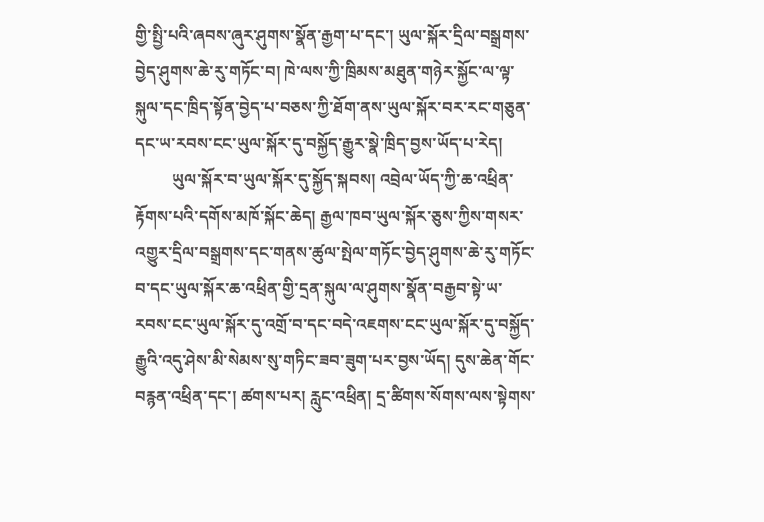གྱི་སྤྱི་པའི་ཞབས་ཞུར་ཤུགས་སྣོན་རྒྱག་པ་དང་། ཡུལ་སྐོར་དྲིལ་བསྒྲགས་བྱེད་ཤུགས་ཆེ་རུ་གཏོང་བ། ཁེ་ལས་ཀྱི་ཁྲིམས་མཐུན་གཉེར་སྐྱོང་ལ་ལྟ་སྐུལ་དང་ཁྲིད་སྟོན་བྱེད་པ་བཅས་ཀྱི་ཐོག་ནས་ཡུལ་སྐོར་བར་རང་གཅུན་དང་ཡ་རབས་ངང་ཡུལ་སྐོར་དུ་བསྐྱོད་རྒྱུར་སྣེ་ཁྲིད་བྱས་ཡོད་པ་རེད།
         ཡུལ་སྐོར་བ་ཡུལ་སྐོར་དུ་སྐྱོད་སྐབས། འབྲེལ་ཡོད་ཀྱི་ཆ་འཕྲིན་རྟོགས་པའི་དགོས་མཁོ་སྐོང་ཆེད། རྒྱལ་ཁབ་ཡུལ་སྐོར་ཅུས་ཀྱིས་གསར་འགྱུར་དྲིལ་བསྒྲགས་དང་གནས་ཚུལ་སྤེལ་གཏོང་བྱེད་ཤུགས་ཆེ་རུ་གཏོང་བ་དང་ཡུལ་སྐོར་ཆ་འཕྲིན་གྱི་དྲན་སྐུལ་ལ་ཤུགས་སྣོན་བརྒྱབ་སྟེ་ཡ་རབས་ངང་ཡུལ་སྐོར་དུ་འགྲོ་བ་དང་བདེ་འཇགས་ངང་ཡུལ་སྐོར་དུ་བསྐྱོད་རྒྱུའི་འདུ་ཤེས་མི་སེམས་སུ་གཏིང་ཟབ་ཟུག་པར་བྱས་ཡོད། དུས་ཆེན་གོང་བརྙན་འཕྲིན་དང་། ཚགས་པར། རླུང་འཕྲིན། དྲ་ཚིགས་སོགས་ལས་སྟེགས་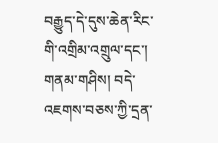བརྒྱུད་དེ་དུས་ཆེན་རིང་གི་འགྲིམ་འགྲུལ་དང་། གནམ་གཤིས། བདེ་འཇགས་བཅས་ཀྱི་དྲན་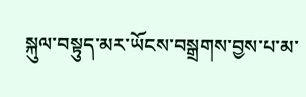སྐུལ་བསྟུད་མར་ཡོངས་བསྒྲགས་བྱས་པ་མ་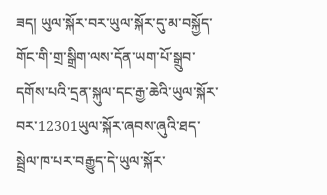ཟད། ཡུལ་སྐོར་བར་ཡུལ་སྐོར་དུ་མ་བསྐྱོད་གོང་གི་གྲ་སྒྲིག་ལས་དོན་ཡག་པོ་སྒྲུབ་དགོས་པའི་དྲན་སྐུལ་དང་རྒྱ་ཆེའི་ཡུལ་སྐོར་བར་12301ཡུལ་སྐོར་ཞབས་ཞུའི་ཐད་སྦྲེལ་ཁ་པར་བརྒྱུད་དེ་ཡུལ་སྐོར་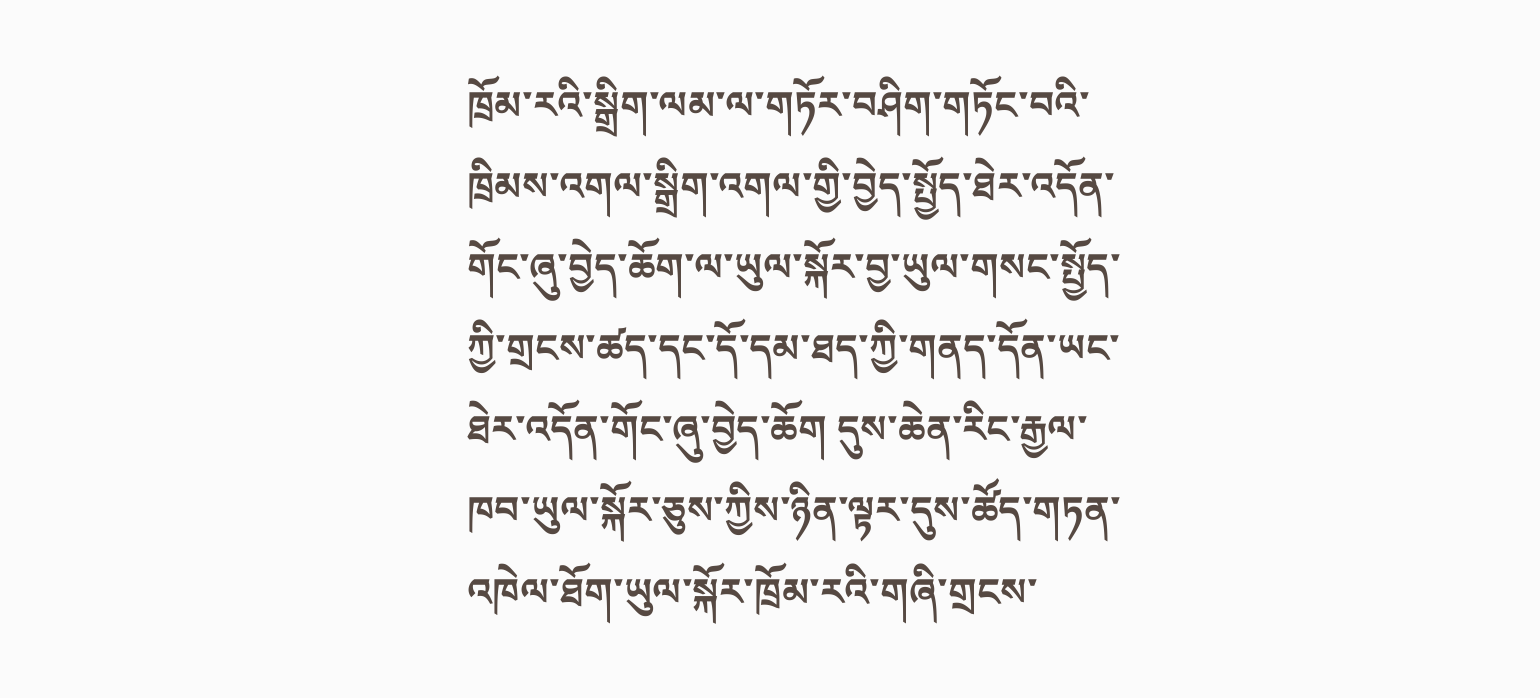ཁྲོམ་རའི་སྒྲིག་ལམ་ལ་གཏོར་བཤིག་གཏོང་བའི་ཁྲིམས་འགལ་སྒྲིག་འགལ་གྱི་བྱེད་སྤྱོད་ཐེར་འདོན་གོང་ཞུ་བྱེད་ཆོག་ལ་ཡུལ་སྐོར་བྱ་ཡུལ་གསང་སྤྱོད་ཀྱི་གྲངས་ཚད་དང་དོ་དམ་ཐད་ཀྱི་གནད་དོན་ཡང་ཐེར་འདོན་གོང་ཞུ་བྱེད་ཆོག དུས་ཆེན་རིང་རྒྱལ་ཁབ་ཡུལ་སྐོར་ཅུས་ཀྱིས་ཉིན་ལྟར་དུས་ཚོད་གཏན་འཁེལ་ཐོག་ཡུལ་སྐོར་ཁྲོམ་རའི་གཞི་གྲངས་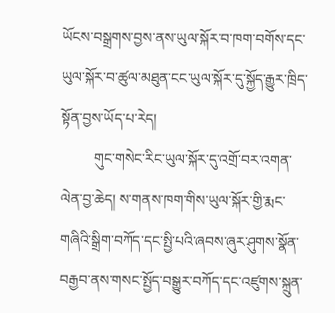ཡོངས་བསྒྲགས་བྱས་ནས་ཡུལ་སྐོར་བ་ཁག་བགོས་དང་ཡུལ་སྐོར་བ་ཚུལ་མཐུན་ངང་ཡུལ་སྐོར་དུ་སྐྱོད་རྒྱུར་ཁྲིད་སྟོན་བྱས་ཡོད་པ་རེད།
         གུང་གསེང་རིང་ཡུལ་སྐོར་དུ་འགྲོ་བར་འགན་ལེན་བྱ་ཆེད། ས་གནས་ཁག་གིས་ཡུལ་སྐོར་གྱི་རྨང་གཞིའི་སྒྲིག་བཀོད་དང་སྤྱི་པའི་ཞབས་ཞུར་ཤུགས་སྣོན་བརྒྱབ་ནས་གསང་སྤྱོད་བསྒྱུར་བཀོད་དང་འཛུགས་སྐྲུན་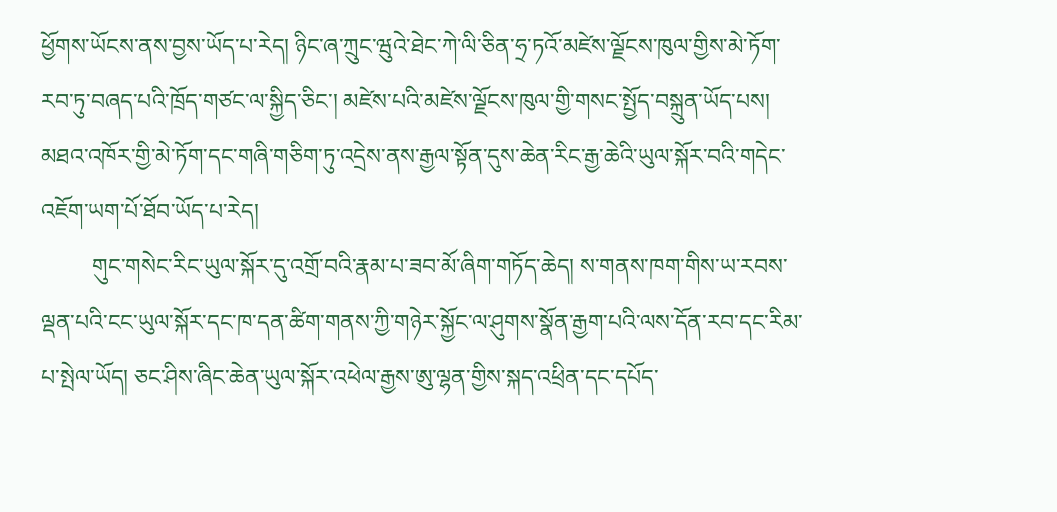ཕྱོགས་ཡོངས་ནས་བྱས་ཡོད་པ་རེད། ཉིང་ཞ་ཀྲུང་ཝུའེ་ཐེང་ཀེ་ལི་ཅིན་ཧྲ་ཏའོ་མཛེས་ལྗོངས་ཁུལ་གྱིས་མེ་ཏོག་རབ་ཏུ་བཞད་པའི་ཁྲོད་གཙང་ལ་སྐྱིད་ཅིང་། མཛེས་པའི་མཛེས་ལྗོངས་ཁུལ་གྱི་གསང་སྤྱོད་བསྐྲུན་ཡོད་པས། མཐའ་འཁོར་གྱི་མེ་ཏོག་དང་གཞི་གཅིག་ཏུ་འདྲེས་ནས་རྒྱལ་སྟོན་དུས་ཆེན་རིང་རྒྱ་ཆེའི་ཡུལ་སྐོར་བའི་གདེང་འཇོག་ཡག་པོ་ཐོབ་ཡོད་པ་རེད།
         གུང་གསེང་རིང་ཡུལ་སྐོར་དུ་འགྲོ་བའི་རྣམ་པ་ཟབ་མོ་ཞིག་གཏོད་ཆེད། ས་གནས་ཁག་གིས་ཡ་རབས་ལྡན་པའི་ངང་ཡུལ་སྐོར་དང་ཁ་དན་ཚིག་གནས་ཀྱི་གཉེར་སྐྱོང་ལ་ཤུགས་སྣོན་རྒྱག་པའི་ལས་དོན་རབ་དང་རིམ་པ་སྤེལ་ཡོད། ཅང་ཤིས་ཞིང་ཆེན་ཡུལ་སྐོར་འཕེལ་རྒྱས་ཨུ་ལྷན་གྱིས་སྐད་འཕྲིན་དང་དཔོད་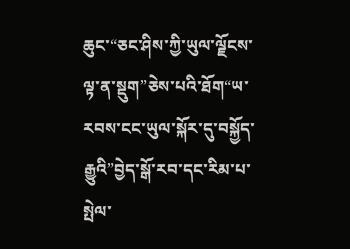ཆུང་“ཅང་ཤིས་ཀྱི་ཡུལ་ལྗོངས་ལྟ་ན་སྡུག”ཅེས་པའི་ཐོག“ཡ་རབས་ངང་ཡུལ་སྐོར་དུ་བསྐྱོད་རྒྱུའི”བྱེད་སྒོ་རབ་དང་རིམ་པ་སྤེལ་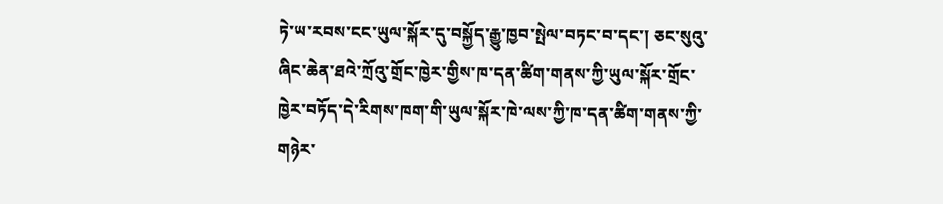ཏེ་ཡ་རབས་ངང་ཡུལ་སྐོར་དུ་བསྐྱོད་རྒྱུ་ཁྱབ་སྤེལ་བཏང་བ་དང་། ཅང་སུའུ་ཞིང་ཆེན་ཐའེ་ཀྲོའུ་གྲོང་ཁྱེར་གྱིས་ཁ་དན་ཚིག་གནས་ཀྱི་ཡུལ་སྐོར་གྲོང་ཁྱེར་བཏོད་དེ་རིགས་ཁག་གི་ཡུལ་སྐོར་ཁེ་ལས་ཀྱི་ཁ་དན་ཚིག་གནས་ཀྱི་གཉེར་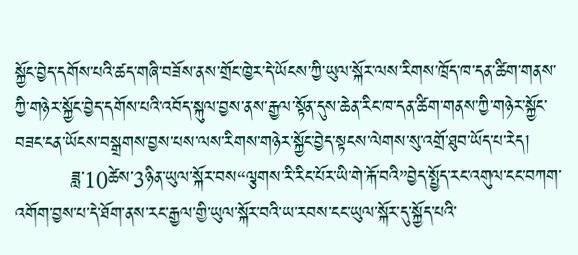སྐྱོང་བྱེད་དགོས་པའི་ཚད་གཞི་བཟོས་ནས་གྲོང་ཁྱེར་དེ་ཡོངས་ཀྱི་ཡུལ་སྐོར་ལས་རིགས་ཁྲོད་ཁ་དན་ཚིག་གནས་ཀྱི་གཉེར་སྐྱོང་བྱེད་དགོས་པའི་འབོད་སྐུལ་བྱས་ནས་རྒྱལ་སྟོན་དུས་ཆེན་རིང་ཁ་དན་ཚིག་གནས་ཀྱི་གཉེར་སྐྱོང་བཟང་ངན་ཡོངས་བསྒྲགས་བྱས་པས་ལས་རིགས་གཉེར་སྐྱོང་བྱེད་སྟངས་ལེགས་སུ་འགྲོ་ཐུབ་ཡོད་པ་རེད།
         ཟླ་10ཚེས་3ཉིན་ཡུལ་སྐོར་བས“ལྕགས་རི་རིང་པོར་ཡི་གེ་རྐོ་བའི”བྱེད་སྤྱོད་རང་འགུལ་ངང་བཀག་འགོག་བྱས་པ་དེ་ཐོག་ནས་རང་རྒྱལ་གྱི་ཡུལ་སྐོར་བའི་ཡ་རབས་ངང་ཡུལ་སྐོར་དུ་སྐྱོད་པའི་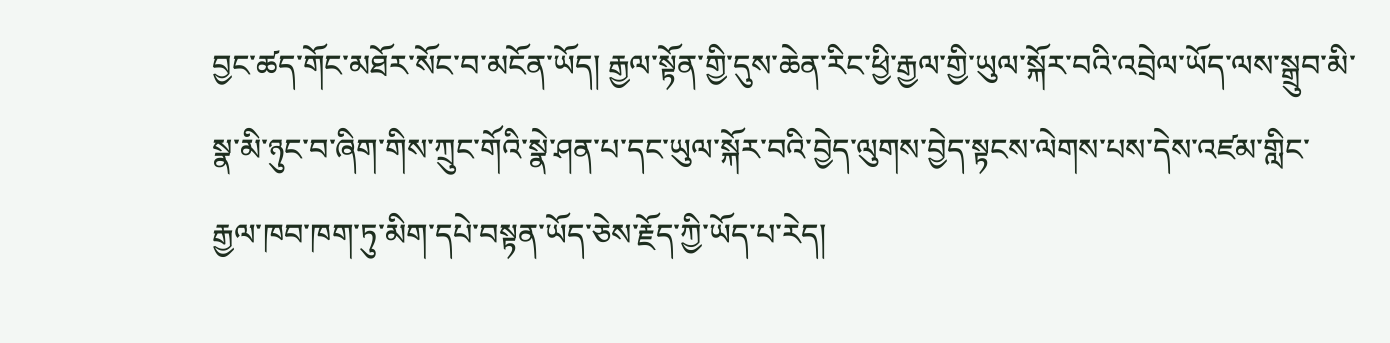བྱང་ཚད་གོང་མཐོར་སོང་བ་མངོན་ཡོད། རྒྱལ་སྟོན་གྱི་དུས་ཆེན་རིང་ཕྱི་རྒྱལ་གྱི་ཡུལ་སྐོར་བའི་འབྲེལ་ཡོད་ལས་སྒྲུབ་མི་སྣ་མི་ཉུང་བ་ཞིག་གིས་ཀྲུང་གོའི་སྣེ་ཤན་པ་དང་ཡུལ་སྐོར་བའི་བྱེད་ལུགས་བྱེད་སྟངས་ལེགས་པས་དེས་འཛམ་གླིང་རྒྱལ་ཁབ་ཁག་ཏུ་མིག་དཔེ་བསྟན་ཡོད་ཅེས་རྗོད་ཀྱི་ཡོད་པ་རེད།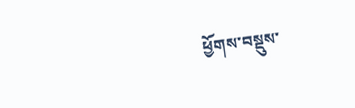ཕྱོགས་བསྡུས་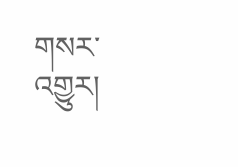གསར་འགྱུར།